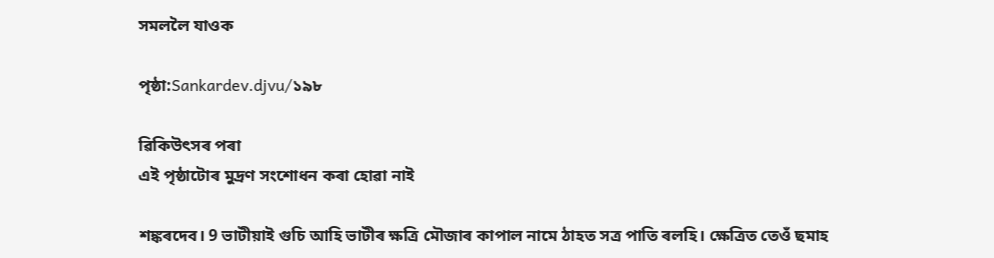সমললৈ যাওক

পৃষ্ঠা:Sankardev.djvu/১৯৮

ৱিকিউৎসৰ পৰা
এই পৃষ্ঠাটোৰ মুদ্ৰণ সংশোধন কৰা হোৱা নাই

শঙ্কৰদেব। 9 ভাটীয়াই গুচি আহি ভাটীৰ ক্ষত্ৰি মৌজাৰ কাপাল নামে ঠাহত সত্ৰ পাতি ৰলহি। ক্ষেত্ৰিত তেওঁ ছমাহ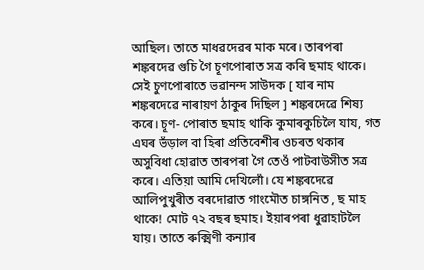আছিল। তাতে মাধৱদেৱৰ মাক মৰে। তাৰপৰা শঙ্কৰদেৱ গুচি গৈ চূণপোৰাত সত্ৰ কৰি ছমাহ থাকে। সেই চুণপোৰাতে ভৱানন্দ সাউদক [ যাৰ নাম শঙ্কৰদেৱে নাৰায়ণ ঠাকুৰ দিছিল ] শঙ্কৰদেৱে শিষ্য কৰে। চূণ- পোৰাত ছমাহ থাকি কুমাৰকুচিলৈ যায, গত এঘৰ ভঁড়াল বা হিৰা প্ৰতিবেশীৰ ওচৰত থকাৰ অসুবিধা হোৱাত তাৰপৰা গৈ তেওঁ পাটবাউসীত সত্ৰ কৰে। এতিয়া আমি দেখিলোঁ। যে শঙ্কৰদেৱে আলিপুখুৰীত বৰদোৱাত গাংমৌত চাঙ্গনিত , ছ মাহ থাকে! মোট ৭২ বছৰ ছমাহ। ইয়াৰপৰা ধুৱাহাটলৈ যায়। তাতে ৰুক্মিণী কন্যাৰ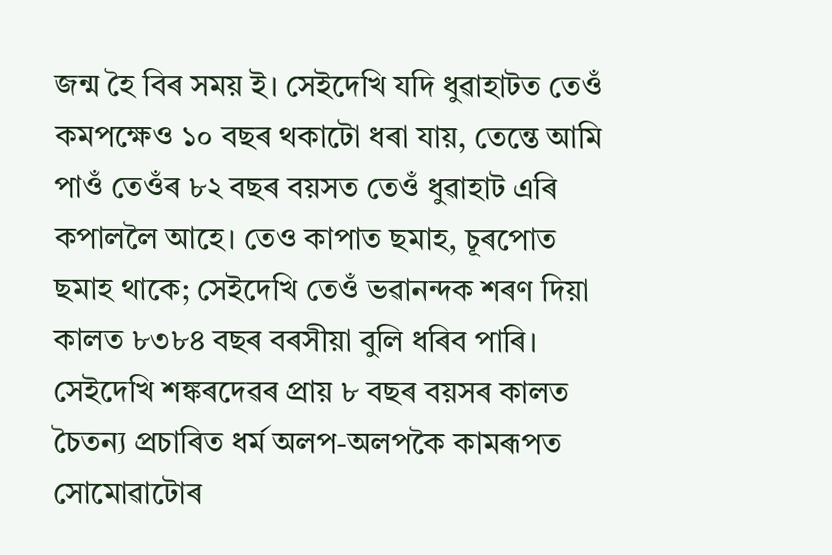জন্ম হৈ বিৰ সময় ই। সেইদেখি যদি ধুৱাহাটত তেওঁ কমপক্ষেও ১০ বছৰ থকাটো ধৰা যায়, তেন্তে আমি পাওঁ তেওঁৰ ৮২ বছৰ বয়সত তেওঁ ধুৱাহাট এৰি কপাললৈ আহে। তেও কাপাত ছমাহ, চূৰপোত ছমাহ থাকে; সেইদেখি তেওঁ ভৱানন্দক শৰণ দিয়া কালত ৮৩৮৪ বছৰ বৰসীয়া বুলি ধৰিব পাৰি। সেইদেখি শঙ্কৰদেৱৰ প্ৰায় ৮ বছৰ বয়সৰ কালত চৈতন্য প্ৰচাৰিত ধৰ্ম অলপ-অলপকৈ কামৰূপত সোমোৱাটোৰ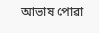আভাষ পোৱা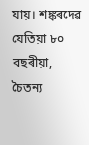যায়। শঙ্কৰদেৱ যেতিয়া ৮০ বছৰীয়া, চৈতন্য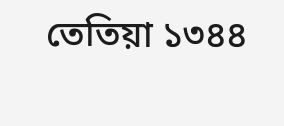তেতিয়া ১৩৪৪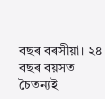বছৰ বৰসীয়া। ২৪ বছৰ বয়সত চৈতন্যই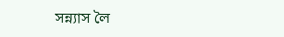সন্ন্যাস লৈ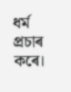ধৰ্ম প্ৰচাৰ কৰে।